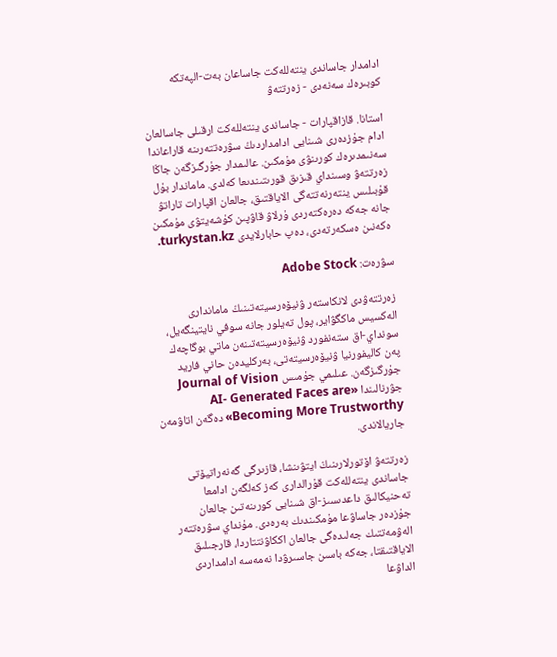ادامدار جاساندى ينتەللەكت جاساعان بەت-الپەتكە كوبىرەك سەنەدى - زەرتتەۋ

استانا. قازاقپارات - جاساندى ينتەللەكت ارقىلى جاسالعان ادام جۇزدەرى شىنايى ادامداردىڭ سۋرەتتەرىنە قاراعاندا سەنىمدىرەك كورىنۋى مۇمكىن. عالىمدار جۇرگىزگەن جاڭا زەرتتەۋ وسىنداي قىزىق قورىتىندىعا كەلدى. ماماندار بۇل قۇبىلىس ينتەرنەتتەگى الاياقتىق، جالعان اقپارات تاراتۋ جانە جەكە دەرەكتەردى ۇرلاۋ قاۋپىن كۇشەيتۋى مۇمكىن ەكەنىن ەسكەرتەدى، دەپ حابارلايدى turkystan.kz.

سۋرەت: Adobe Stock

زەرتتەۋدى لانكاستەر ۋنيۆەرسيتەتىنىڭ ماماندارى الەكسيس ماكگۋاير، پول تەيلور جانە سوفي نايتينگەيل، سونداي-اق ستەنفورد ۋنيۆەرسيتەتىنەن ماتي بوگاچەك پەن كاليفورنيا ۋنيۆەرسيتەتى، بەركليدەن حاني فاريد جۇرگىزگەن. عىلىمي جۇمىس Journal of Vision جۋرنالىندا «AI- Generated Faces are Becoming More Trustworthy» دەگەن اتاۋمەن جاريالاندى.

زەرتتەۋ اۆتورلارىنىڭ ايتۋىنشا، قازىرگى گەنەراتيۆتى جاساندى ينتەللەكت قۇرالدارى كەز كەلگەن ادامعا تەحنيكالىق داعدىسىز-اق شىنايى كورىنەتىن جالعان جۇزدەر جاساۋعا مۇمكىندىك بەرەدى. مۇنداي سۋرەتتەر الەۋمەتتىك جەلىدەگى جالعان اككاۋنتتاردا، قارجىلىق الاياقتىقتا، جەكە باسىن جاسىرۋدا نەمەسە ادامداردى الداۋعا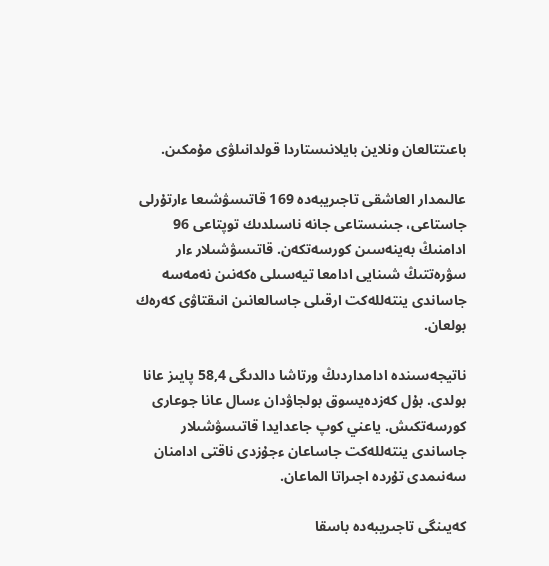باعىتتالعان ونلاين بايلانىستاردا قولدانىلۋى مۇمكىن.

عالىمدار العاشقى تاجىريبەدە 169 قاتىسۋشىعا ءارتۇرلى جاستاعى، جىنىستاعى جانە ناسىلدىك توپتاعى 96 ادامنىڭ بەينەسىن كورسەتكەن. قاتىسۋشىلار ءار سۋرەتتىڭ شىنايى ادامعا تيەسىلى ەكەنىن نەمەسە جاساندى ينتەللەكت ارقىلى جاسالعانىن انىقتاۋى كەرەك بولعان.

ناتيجەسىندە ادامداردىڭ ورتاشا دالدىگى 58,4 پايىز عانا بولدى. بۇل كەزدەيسوق بولجاۋدان ءسال عانا جوعارى كورسەتكىش. ياعني كوپ جاعدايدا قاتىسۋشىلار جاساندى ينتەللەكت جاساعان ءجۇزدى ناقتى ادامنان سەنىمدى تۇردە اجىراتا الماعان.

كەيىنگى تاجىريبەدە باسقا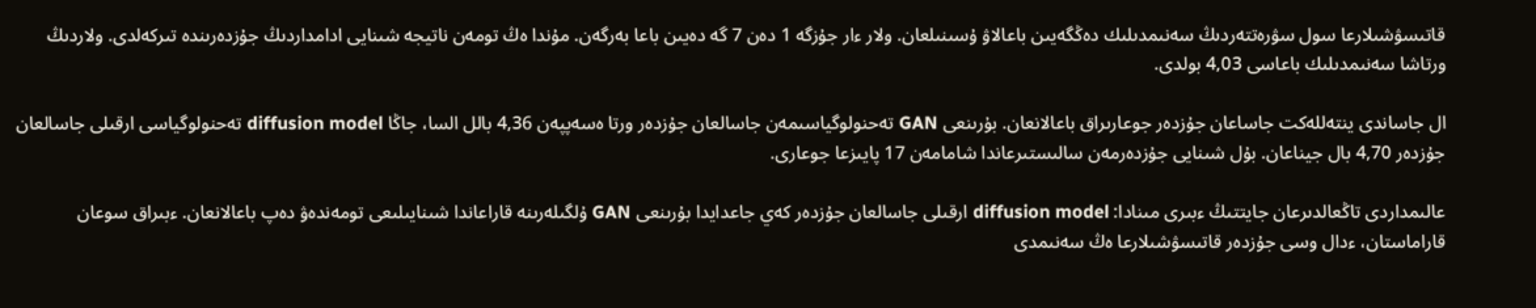قاتىسۋشىلارعا سول سۋرەتتەردىڭ سەنىمدىلىك دەڭگەيىن باعالاۋ ۇسىنىلعان. ولار ءار جۇزگە 1 دەن 7 گە دەيىن باعا بەرگەن. مۇندا ەڭ تومەن ناتيجە شىنايى ادامداردىڭ جۇزدەرىندە تىركەلدى. ولاردىڭ ورتاشا سەنىمدىلىك باعاسى 4,03 بولدى.

ال جاساندى ينتەللەكت جاساعان جۇزدەر جوعارىراق باعالانعان. بۇرىنعى GAN تەحنولوگياسىمەن جاسالعان جۇزدەر ورتا ەسەپپەن 4,36 بالل السا، جاڭا diffusion model تەحنولوگياسى ارقىلى جاسالعان جۇزدەر 4,70 بال جيناعان. بۇل شىنايى جۇزدەرمەن سالىستىرعاندا شامامەن 17 پايىزعا جوعارى.

عالىمداردى تاڭعالدىرعان جايتتىڭ ءبىرى مىنادا: diffusion model ارقىلى جاسالعان جۇزدەر كەي جاعدايدا بۇرىنعى GAN ۇلگىلەرىنە قاراعاندا شىنايىلىعى تومەندەۋ دەپ باعالانعان. ءبىراق سوعان قاراماستان، ءدال وسى جۇزدەر قاتىسۋشىلارعا ەڭ سەنىمدى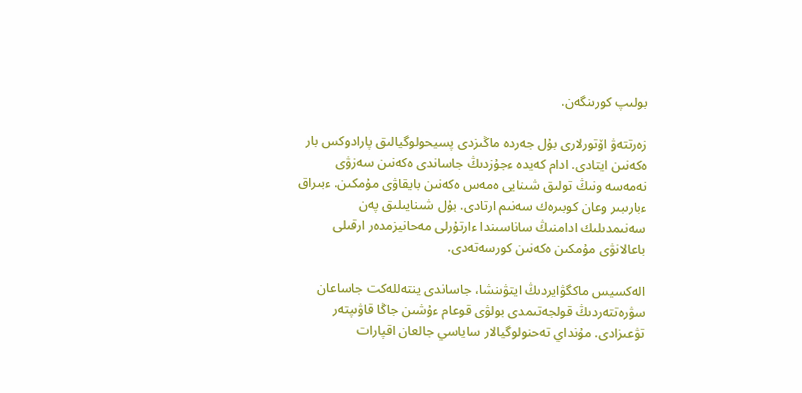بولىپ كورىنگەن.

زەرتتەۋ اۆتورلارى بۇل جەردە ماڭىزدى پسيحولوگيالىق پارادوكس بار ەكەنىن ايتادى. ادام كەيدە ءجۇزدىڭ جاساندى ەكەنىن سەزۋى نەمەسە ونىڭ تولىق شىنايى ەمەس ەكەنىن بايقاۋى مۇمكىن. ءبىراق ءبارىبىر وعان كوبىرەك سەنىم ارتادى. بۇل شىنايىلىق پەن سەنىمدىلىك ادامنىڭ ساناسىندا ءارتۇرلى مەحانيزمدەر ارقىلى باعالانۋى مۇمكىن ەكەنىن كورسەتەدى.

الەكسيس ماكگۋايردىڭ ايتۋىنشا، جاساندى ينتەللەكت جاساعان سۋرەتتەردىڭ قولجەتىمدى بولۋى قوعام ءۇشىن جاڭا قاۋىپتەر تۋعىزادى. مۇنداي تەحنولوگيالار ساياسي جالعان اقپارات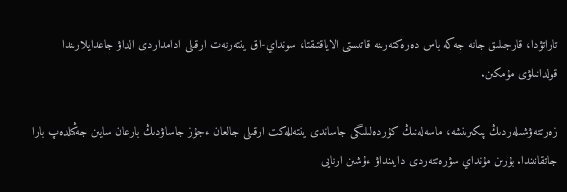تاراتۋدا، قارجىلىق جانە جەكە باس دەرەكتەرىنە قاتىستى الاياقتىقتا، سونداي-اق ينتەرنەت ارقىلى ادامداردى الداۋ جاعدايلارىندا قولدانىلۋى مۇمكىن.

زەرتتەۋشىلەردىڭ پىكىرىنشە، ماسەلەنىڭ كۇردەلىلىگى جاساندى ينتەللەكت ارقىلى جالعان ءجۇز جاساۋدىڭ بارعان سايىن جەڭىلدەپ بارا جاتقانىندا. بۇرىن مۇنداي سۋرەتتەردى دايىنداۋ ءۇشىن ارنايى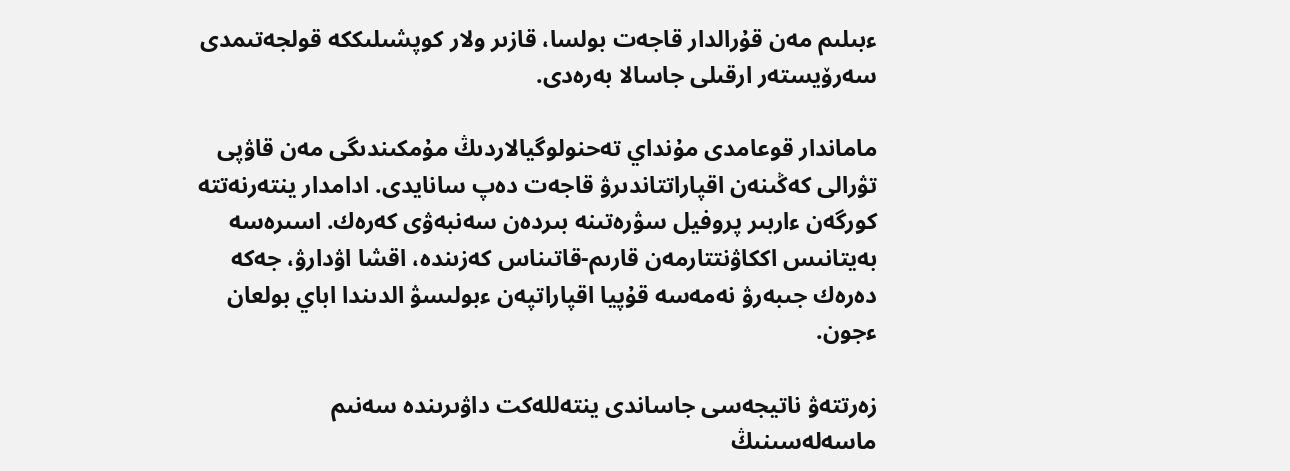ءبىلىم مەن قۇرالدار قاجەت بولسا، قازىر ولار كوپشىلىككە قولجەتىمدى سەرۆيستەر ارقىلى جاسالا بەرەدى.

ماماندار قوعامدى مۇنداي تەحنولوگيالاردىڭ مۇمكىندىگى مەن قاۋپى تۋرالى كەڭىنەن اقپاراتتاندىرۋ قاجەت دەپ سانايدى. ادامدار ينتەرنەتتە كورگەن ءاربىر پروفيل سۋرەتىنە بىردەن سەنبەۋى كەرەك. اسىرەسە بەيتانىس اككاۋنتتارمەن قارىم-قاتىناس كەزىندە، اقشا اۋدارۋ، جەكە دەرەك جىبەرۋ نەمەسە قۇپيا اقپاراتپەن ءبولىسۋ الدىندا اباي بولعان ءجون.

زەرتتەۋ ناتيجەسى جاساندى ينتەللەكت داۋىرىندە سەنىم ماسەلەسىنىڭ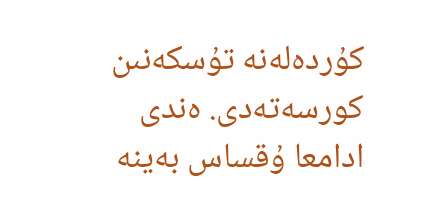كۇردەلەنە تۇسكەنىن كورسەتەدى. ەندى ادامعا ۇقساس بەينە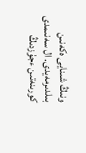ونىڭ شىنايى ەكەنىن بىلدىرمەيدى. ال سەنىمدى كورىنەتىن ءجۇزدىڭ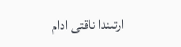ارتىندا ناقتى ادام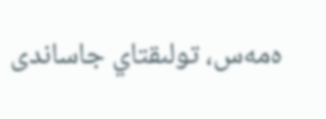ەمەس، تولىقتاي جاساندى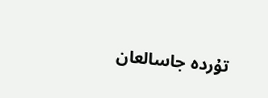تۇردە جاسالعان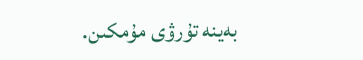بەينە تۇرۋى مۇمكىن.